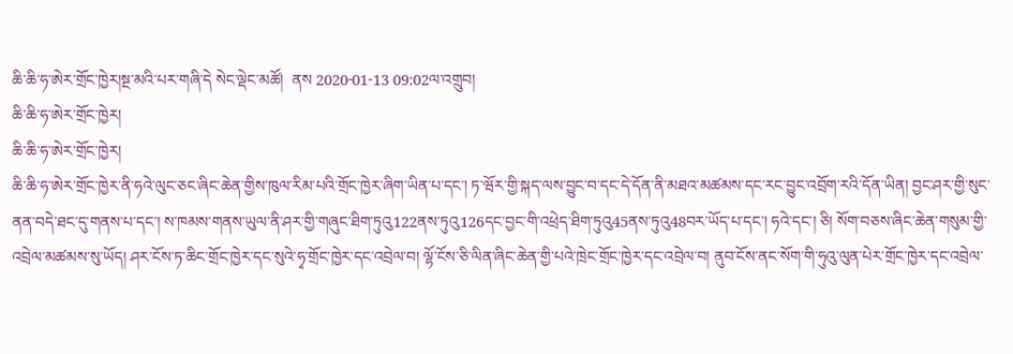ཆི་ཆི་ཧ་ཨེར་གྲོང་ཁྱེར།སྔ་མའི་པར་གཞི་དེ སེང་ལྡེང་མཚོ།  ནས 2020-01-13 09:02ལ་འགྲུབ།
ཆི་ཆི་ཧ་ཨེར་གྲོང་ཁྱེར།
ཆི་ཆི་ཧ་ཨེར་གྲོང་ཁྱེར།
ཆི་ཆི་ཧ་ཨེར་གྲོང་ཁྱེར་ནི་ཧའེ་ལུང་ཅང་ཞིང་ཆེན་གྱིས་ཁུལ་རིམ་པའི་གྲོང་ཁྱེར་ཞིག་ཡིན་པ་དང་། ཏ་ཝོར་གྱི་སྐད་ལས་བྱུང་བ་དང་དེ་དོན་ནི་མཐའ་མཚམས་དང་རང་བྱུང་འབྲོག་རའི་དོན་ཡིན། བྱང་ཤར་གྱི་སུང་ནན་བདེ་ཐང་དུ་གནས་པ་དང་། ས་ཁམས་གནས་ཡུལ་ནི་ཤར་གྱི་གཞུང་ཐིག་ཏུའུ122ནས་ཏུའུ126དང་བྱང་གི་འཕྲེད་ཐིག་ཏུའུ45ནས་ཏུའུ48བར་ཡོད་པ་དང་། ཧའེ་དང་། ཅི། སོག་བཅས་ཞིང་ཆེན་གསུམ་གྱི་འབྲེལ་མཚམས་སུ་ཡོད། ཤར་ངོས་ཏ་ཆིང་གྲོང་ཁྱེར་དང་སུའེ་ཧྭ་གྲོང་ཁྱེར་དང་འབྲེལ་བ། ལྷོ་ངོས་ཅི་ལིན་ཞིང་ཆེན་གྱི་པའེ་ཁྲེང་གྲོང་ཁྱེར་དང་འབྲེལ་བ། ནུབ་ངོས་ནང་སོག་གི་ཧུའུ་ལུན་པེར་གྲོང་ཁྱེར་དང་འབྲེལ་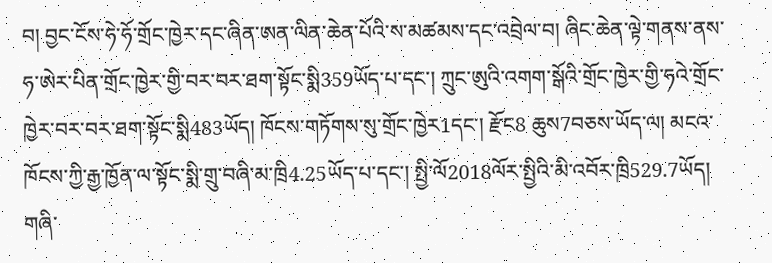བ། བྱང་ངོས་ཧེ་ཧོ་གྲོང་ཁྱེར་དང་ཞིན་ཨན་ལིན་ཆེན་པོའི་ས་མཚམས་དང་འབྲེལ་བ། ཞིང་ཆེན་ལྟེ་གནས་ནས་ཧ་ཨེར་པིན་གྲོང་ཁྱེར་གྱི་བར་བར་ཐག་སྟོང་སྨི359ཡོད་པ་དང་། ཀྲུང་ཨུའི་འགག་སྒོའི་གྲོང་ཁྱེར་གྱི་ཧའེ་གྲོང་ཁྱེར་བར་བར་ཐག་སྟོང་སྨི483ཡོད། ཁོངས་གཏོགས་སུ་གྲོང་ཁྱེར1དང་། རྫོང8 ཆུས7བཅས་ཡོད་ལ། མངའ་ཁོངས་ཀྱི་རྒྱ་ཁྱོན་ལ་སྟོང་སྨི་གྲུ་བཞི་མ་ཁྲི4.25ཡོད་པ་དང་། སྤྱི་ལོ2018ལོར་སྤྱིའི་མི་འབོར་ཁྲི529.7ཡོད།
གཞི་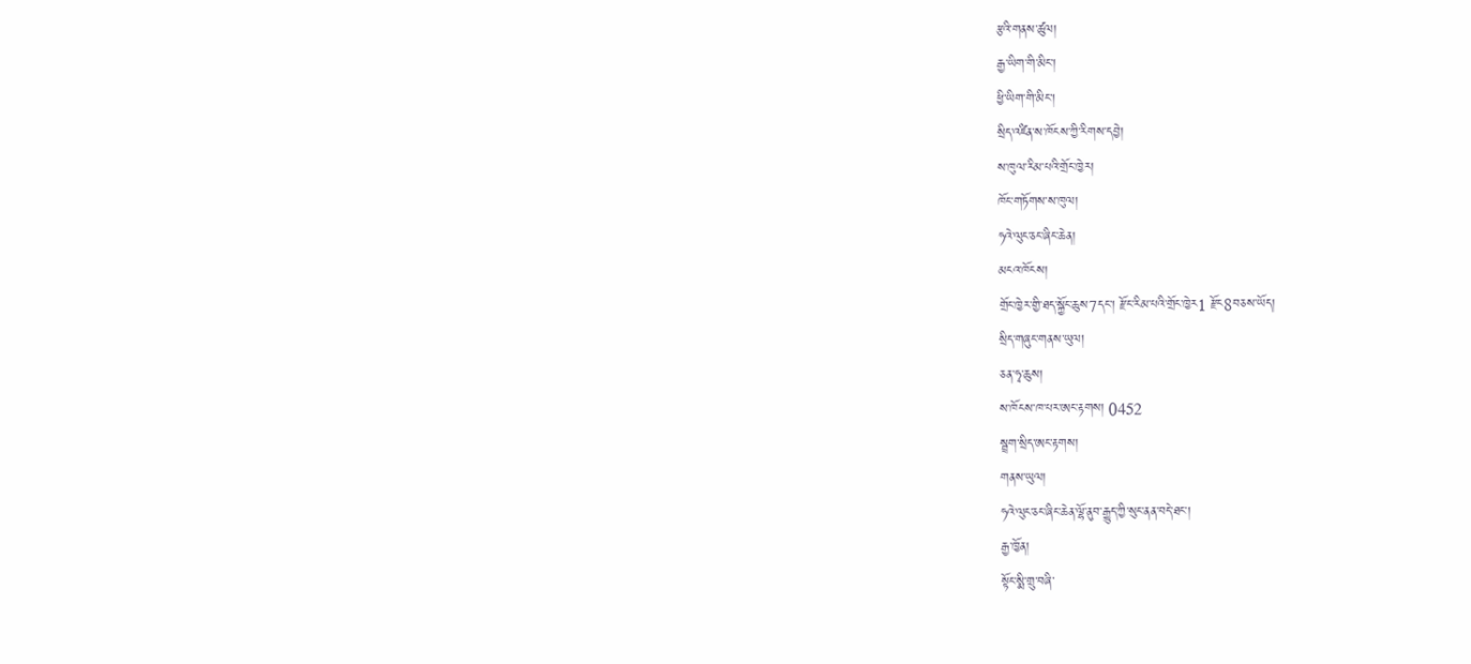རྩའི་གནས་ཚུལ།
རྒྱ་ཡིག་གི་མིང་།
ཕྱི་ཡིག་གི་མིང་།
སྲིད་འཛིན་ས་ཁོངས་ཀྱི་རིགས་དབྱེ།
ས་ཁུལ་རིམ་པའི་གྲོང་ཁྱེར།
ཁོང་གཏོགས་ས་ཁུལ།
ཧའེ་ལུང་ཅང་ཞིང་ཆེན།
མངའ་ཁོངས།
གྲོང་ཁྱེར་གྱི་ཐད་སྐྱོང་ཆུས7དང་། རྫོང་རིམ་པའི་གྲོང་ཁྱེར1 རྫོང8བཅས་ཡོད།
སྲིད་གཞུང་གནས་ཡུལ།
ཅན་ཧྭ་ཆུས།
ས་ཁོངས་ཁ་པར་ཨང་རྟགས། 0452
སྦྲག་སྲིད་ཨང་རྟགས།
གནས་ཡུལ།
ཧའེ་ལུང་ཅང་ཞིང་ཆེན་ལྷོ་ནུབ་རྒྱུད་ཀྱི་སུང་ནན་བདེ་ཐང་།
རྒྱ་ཁྱོན།
སྟོང་སྨི་གྲུ་བཞི་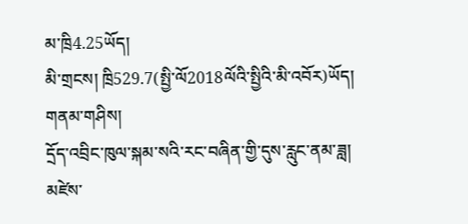མ་ཁྲི4.25ཡོད།
མི་གྲངས། ཁྲི529.7(སྤྱི་ལོ2018ལོའི་སྤྱིའི་མི་འབོར)ཡོད།
གནམ་གཤིས།
དྲོད་འབྲིང་ཁུལ་སྐམ་སའི་རང་བཞིན་གྱི་དུས་རླུང་ནམ་ཟླ།
མཛེས་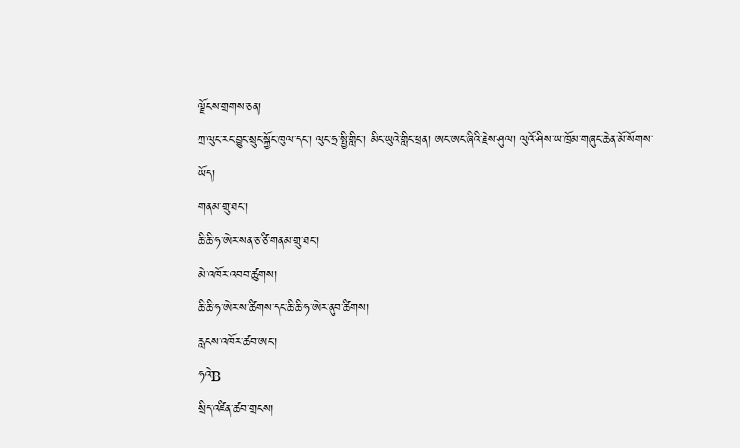ལྗོངས་གྲགས་ཅན།
ཀྲ་ལུང་རང་བྱུང་སྲུང་སྐྱོང་ཁུལ་དང་། ལུང་ཧྲ་སྤྱི་གླིང་། མིང་ཡུའེ་གླིང་ཕྲན། ཨང་ཨང་ཞིའི་རྗེས་ཤུལ། ལུའོ་ཤིས་ཡ་ཁྲོམ་གཞུང་ཆེན་མོ་སོགས་ཡོད།
གནམ་གྲུ་ཐང་།
ཆི་ཆི་ཧ་ཨེར་སན་ཅ་ཙི་གནམ་གྲུ་ཐང་།
མེ་འཁོར་འབབ་ཚུགས།
ཆི་ཆི་ཧ་ཨེར་ས་ཚིགས་དང་ཆི་ཆི་ཧ་ཨེར་ནུབ་ཚིགས།
རླངས་འཁོར་ཚབ་ཨང་།
ཧའེB
སྲིད་འཛིན་ཚབ་གྲངས།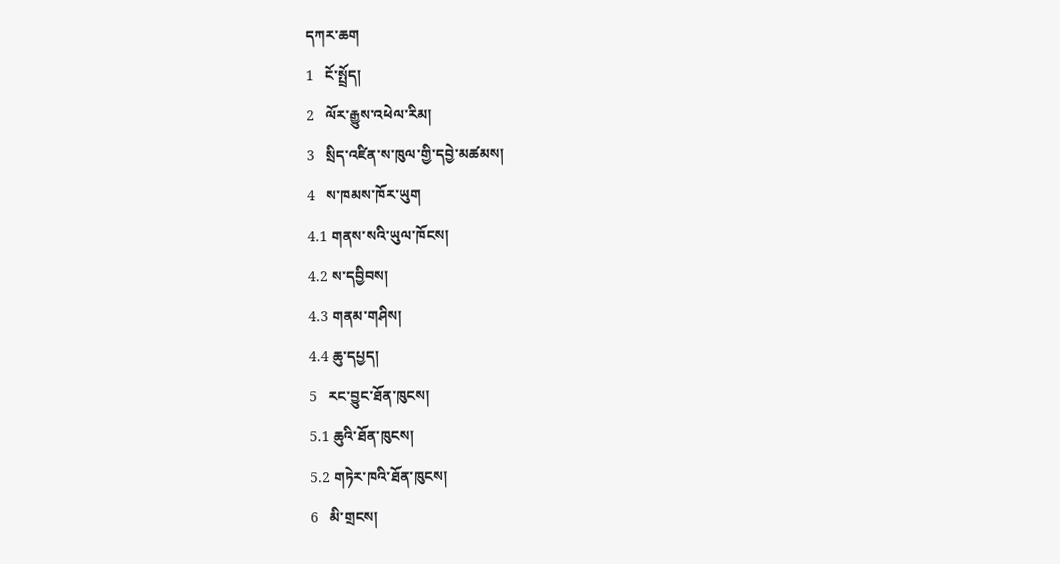དཀར་ཆག
1   ངོ་སྤྲོད།
2   ལོར་རྒྱུས་འཕེལ་རིམ།
3   སྲིད་འཛིན་ས་ཁུལ་གྱི་དབྱེ་མཚམས།
4   ས་ཁམས་ཁོར་ཡུག
4.1 གནས་སའི་ཡུལ་ཁོངས།
4.2 ས་དབྱིབས།
4.3 གནམ་གཤིས།
4.4 ཆུ་དཔྱད།
5   རང་བྱུང་ཐོན་ཁུངས།
5.1 ཆུའི་ཐོན་ཁུངས།
5.2 གཏེར་ཁའི་ཐོན་ཁུངས།
6   མི་གྲངས།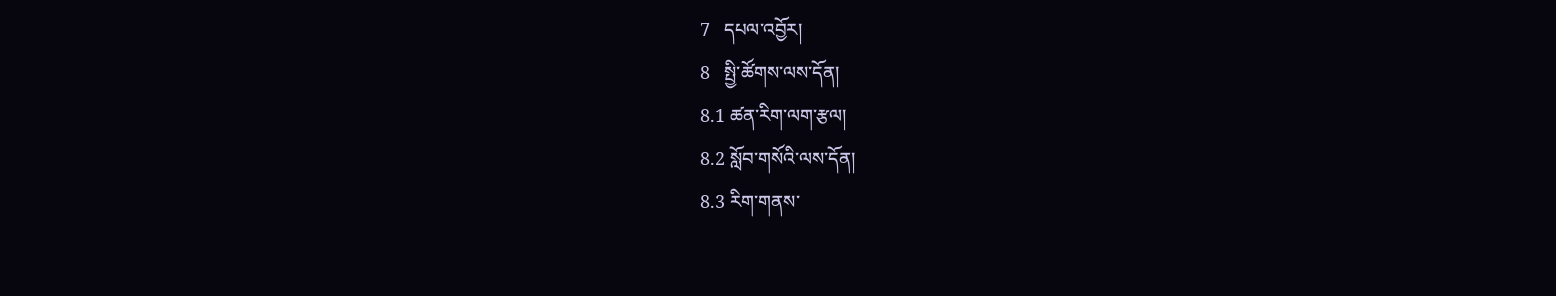7   དཔལ་འབྱོར།
8   སྤྱི་ཚོགས་ལས་དོན།
8.1 ཚན་རིག་ལག་རྩལ།
8.2 སློབ་གསོའི་ལས་དོན།
8.3 རིག་གནས་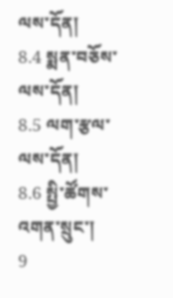ལས་དོན།
8.4 སྨན་བཅོས་ལས་དོན།
8.5 ལག་རྩལ་ལས་དོན།
8.6 སྤྱི་ཚོགས་འགན་སྲུང་།
9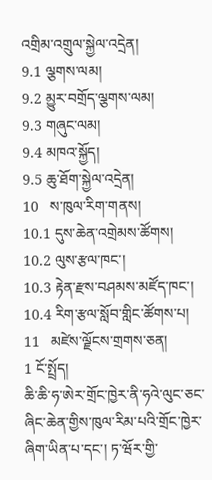འགྲིམ་འགྲུལ་སྐྱེལ་འདྲེན།
9.1 ལྕགས་ལམ།
9.2 མྱུར་བགྲོད་ལྕགས་ལམ།
9.3 གཞུང་ལམ།
9.4 མཁའ་སྐྱོད།
9.5 ཆུ་ཐོག་སྐྱེལ་འདྲེན།
10   ས་ཁུལ་རིག་གནས།
10.1 དུས་ཆེན་འགྲེམས་ཚོགས།
10.2 ལུས་རྩལ་ཁང་།
10.3 རྟེན་རྫས་བཤམས་མཛོད་ཁང་།
10.4 རིག་རྩལ་སློབ་གླིང་ཚོགས་པ།
11   མཛེས་ལྗོངས་གྲགས་ཅན།
1 ངོ་སྤྲོད།
ཆི་ཆི་ཧ་ཨེར་གྲོང་ཁྱེར་ནི་ཧའེ་ལུང་ཅང་ཞིང་ཆེན་གྱིས་ཁུལ་རིམ་པའི་གྲོང་ཁྱེར་ཞིག་ཡིན་པ་དང་། ཏ་ཝོར་གྱི་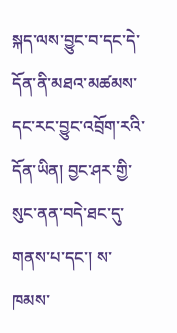སྐད་ལས་བྱུང་བ་དང་དེ་དོན་ནི་མཐའ་མཚམས་དང་རང་བྱུང་འབྲོག་རའི་དོན་ཡིན། བྱང་ཤར་གྱི་སུང་ནན་བདེ་ཐང་དུ་གནས་པ་དང་། ས་ཁམས་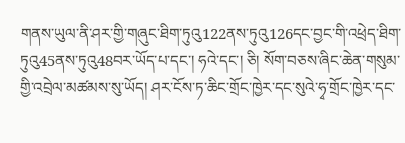གནས་ཡུལ་ནི་ཤར་གྱི་གཞུང་ཐིག་ཏུའུ122ནས་ཏུའུ126དང་བྱང་གི་འཕྲེད་ཐིག་ཏུའུ45ནས་ཏུའུ48བར་ཡོད་པ་དང་། ཧའེ་དང་། ཅི། སོག་བཅས་ཞིང་ཆེན་གསུམ་གྱི་འབྲེལ་མཚམས་སུ་ཡོད། ཤར་ངོས་ཏ་ཆིང་གྲོང་ཁྱེར་དང་སུའེ་ཧྭ་གྲོང་ཁྱེར་དང་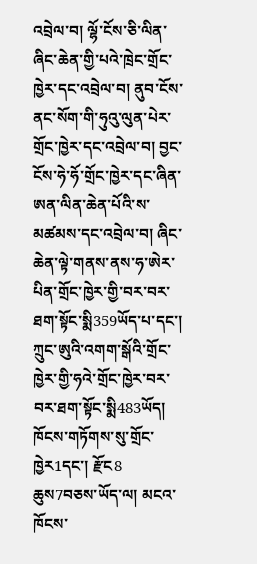འབྲེལ་བ། ལྷོ་ངོས་ཅི་ལིན་ཞིང་ཆེན་གྱི་པའེ་ཁྲེང་གྲོང་ཁྱེར་དང་འབྲེལ་བ། ནུབ་ངོས་ནང་སོག་གི་ཧུའུ་ལུན་པེར་གྲོང་ཁྱེར་དང་འབྲེལ་བ། བྱང་ངོས་ཧེ་ཧོ་གྲོང་ཁྱེར་དང་ཞིན་ཨན་ལིན་ཆེན་པོའི་ས་མཚམས་དང་འབྲེལ་བ། ཞིང་ཆེན་ལྟེ་གནས་ནས་ཧ་ཨེར་པིན་གྲོང་ཁྱེར་གྱི་བར་བར་ཐག་སྟོང་སྨི359ཡོད་པ་དང་། ཀྲུང་ཨུའི་འགག་སྒོའི་གྲོང་ཁྱེར་གྱི་ཧའེ་གྲོང་ཁྱེར་བར་བར་ཐག་སྟོང་སྨི483ཡོད། ཁོངས་གཏོགས་སུ་གྲོང་ཁྱེར1དང་། རྫོང8 ཆུས7བཅས་ཡོད་ལ། མངའ་ཁོངས་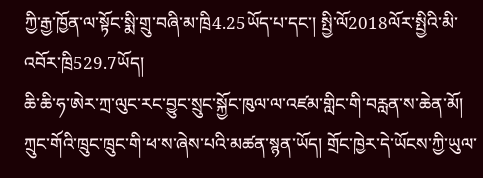ཀྱི་རྒྱ་ཁྱོན་ལ་སྟོང་སྨི་གྲུ་བཞི་མ་ཁྲི4.25ཡོད་པ་དང་། སྤྱི་ལོ2018ལོར་སྤྱིའི་མི་འབོར་ཁྲི529.7ཡོད།
ཆི་ཆི་ཧ་ཨེར་ཀྲ་ལུང་རང་བྱུང་སྲུང་སྐྱོང་ཁུལ་ལ་འཛམ་གླིང་གི་བརླན་ས་ཆེན་མོ། ཀྲུང་གོའི་ཁྲུང་ཁྲུང་གི་ཕ་ས་ཞེས་པའི་མཚན་སྙན་ཡོད། གྲོང་ཁྱེར་དེ་ཡོངས་ཀྱི་ཡུལ་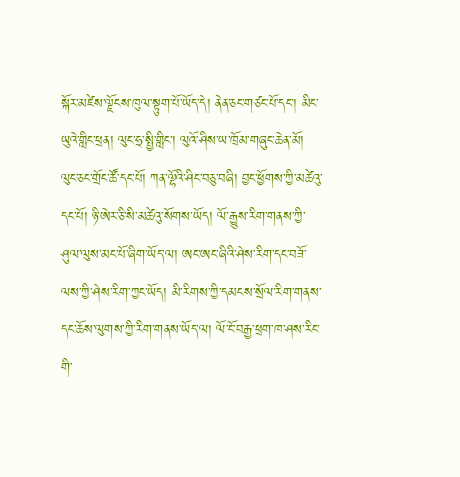སྐོར་མཛེས་ལྗོངས་ཁུལ་སྟུག་པོ་ཡོད་དེ། ནེན་ཅང་གཙང་པོ་དང་། མིང་ཡུའེ་གླིང་ཕྲན། ལུང་ཧྲ་སྤྱི་གླིང་། ལུའོ་ཤིས་ཡ་ཁྲོམ་གཞུང་ཆེན་མོ། ལུང་ཅང་གྲོང་ཚོ་དང་པོ། ཀན་ལྷོའི་ཤིང་བཅུ་བཞི། བྱང་ཕྱོགས་ཀྱི་མཚེའུ་དང་པོ། ཉི་ཨེར་ཅི་སི་མཚེའུ་སོགས་ཡོད། ལོ་རྒྱུས་རིག་གནས་ཀྱི་ཤུལ་ལུས་མང་པོ་ཞིག་ཡོད་ལ། ཨང་ཨང་ཞིའི་ཤེས་རིག་དང་བཟོ་ལས་ཀྱི་ཤེས་རིག་ཀྱང་ཡོད། མི་རིགས་ཀྱི་དམངས་སྲོལ་རིག་གནས་དང་ཆོས་ལུགས་ཀྱི་རིག་གནས་ཡོད་ལ། ལོ་ངོ་བརྒྱ་ཕྲག་ཁ་ཤས་རིང་གི་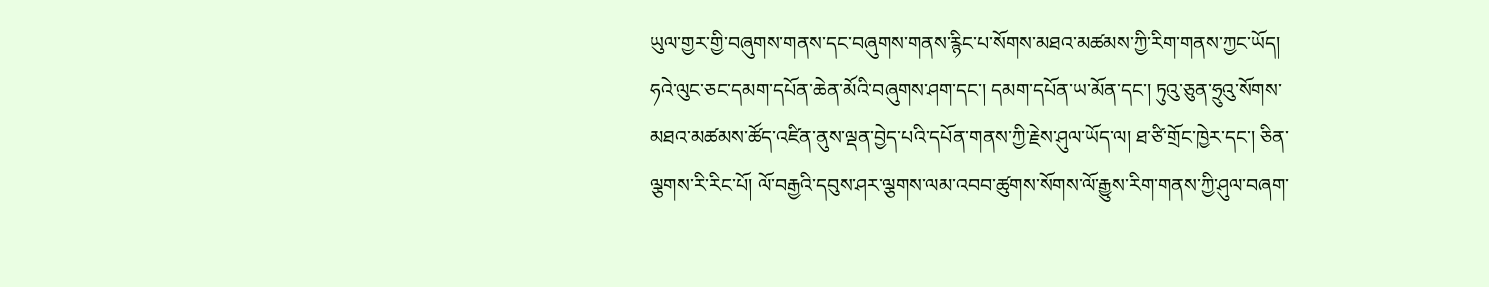ཡུལ་གྱར་གྱི་བཞུགས་གནས་དང་བཞུགས་གནས་རྙིང་པ་སོགས་མཐའ་མཚམས་ཀྱི་རིག་གནས་ཀྱང་ཡོད། ཧའེ་ལུང་ཅང་དམག་དཔོན་ཆེན་མོའི་བཞུགས་ཤག་དང་། དམག་དཔོན་ཡ་མོན་དང་། ཏུའུ་ཅུན་ཧྲུའུ་སོགས་མཐའ་མཚམས་ཚོད་འཛིན་ནུས་ལྡན་བྱེད་པའི་དཔོན་གནས་ཀྱི་རྗེས་ཤུལ་ཡོད་ལ། ཐ་ཙི་གྲོང་ཁྱེར་དང་། ཅིན་ལྕགས་རི་རིང་པོ། ལོ་བརྒྱའི་དབུས་ཤར་ལྕགས་ལམ་འབབ་ཚུགས་སོགས་ལོ་རྒྱུས་རིག་གནས་ཀྱི་ཤུལ་བཞག་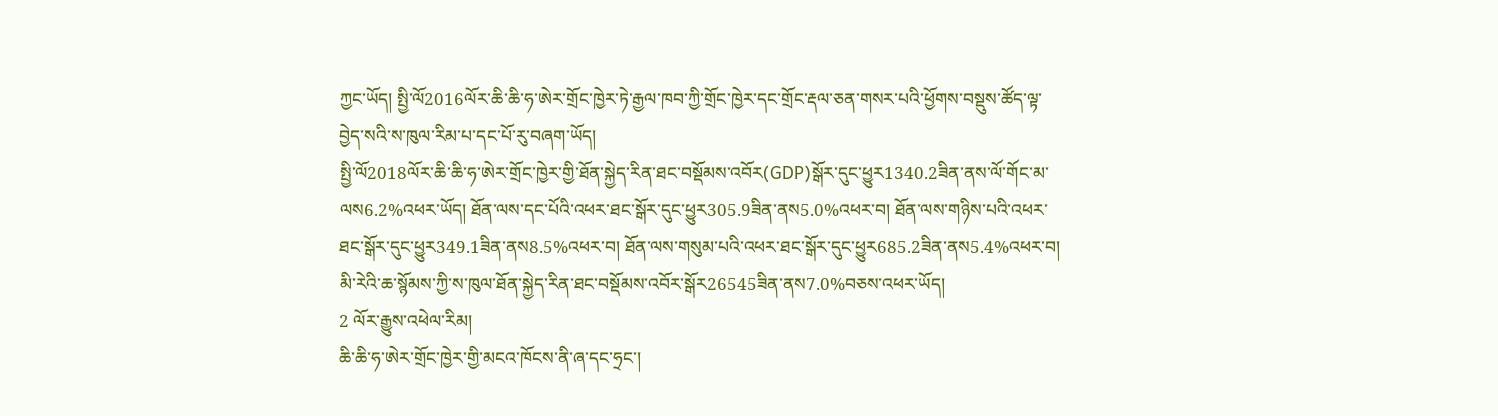ཀྱང་ཡོད། སྤྱི་ལོ2016ལོར་ཆི་ཆི་ཧ་ཨེར་གྲོང་ཁྱེར་ཏེ་རྒྱལ་ཁབ་ཀྱི་གྲོང་ཁྱེར་དང་གྲོང་རྡལ་ཅན་གསར་པའི་ཕྱོགས་བསྡུས་ཚོད་ལྟ་བྱེད་སའི་ས་ཁུལ་རིམ་པ་དང་པོ་རུ་བཞག་ཡོད།
སྤྱི་ལོ2018ལོར་ཆི་ཆི་ཧ་ཨེར་གྲོང་ཁྱེར་གྱི་ཐོན་སྐྱེད་རིན་ཐང་བསྡོམས་འབོར(GDP)སྒོར་དུང་ཕྱུར1340.2ཟིན་ནས་ལོ་གོང་མ་ལས6.2%འཕར་ཡོད། ཐོན་ལས་དང་པོའི་འཕར་ཐང་སྒོར་དུང་ཕྱུར305.9ཟིན་ནས5.0%འཕར་བ། ཐོན་ལས་གཉིས་པའི་འཕར་ཐང་སྒོར་དུང་ཕྱུར349.1ཟིན་ནས8.5%འཕར་བ། ཐོན་ལས་གསུམ་པའི་འཕར་ཐང་སྒོར་དུང་ཕྱུར685.2ཟིན་ནས5.4%འཕར་བ། མི་རེའི་ཆ་སྙོམས་ཀྱི་ས་ཁུལ་ཐོན་སྐྱེད་རིན་ཐང་བསྡོམས་འབོར་སྒོར26545ཟིན་ནས7.0%བཅས་འཕར་ཡོད།
2 ལོར་རྒྱུས་འཕེལ་རིམ།
ཆི་ཆི་ཧ་ཨེར་གྲོང་ཁྱེར་གྱི་མངའ་ཁོངས་ནི་ཞ་དང་ཧྲང་།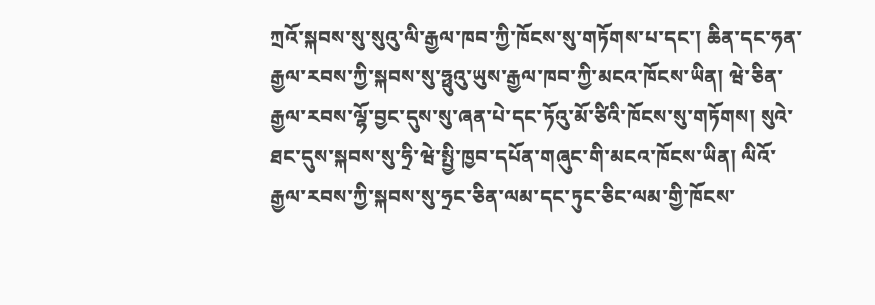ཀྲའོ་སྐབས་སུ་སུའུ་ལི་རྒྱལ་ཁབ་ཀྱི་ཁོངས་སུ་གཏོགས་པ་དང་། ཆིན་དང་ཧན་རྒྱལ་རབས་ཀྱི་སྐབས་སུ་ཧྥུའུ་ཡུས་རྒྱལ་ཁབ་ཀྱི་མངའ་ཁོངས་ཡིན། ཝེ་ཅིན་རྒྱལ་རབས་ལྷོ་བྱང་དུས་སུ་ཞན་པེ་དང་ཏོའུ་མོ་ཙིའི་ཁོངས་སུ་གཏོགས། སུའེ་ཐང་དུས་སྐབས་སུ་ཧྲི་ཝེ་སྤྱི་ཁྱབ་དཔོན་གཞུང་གི་མངའ་ཁོངས་ཡིན། ལིའོ་རྒྱལ་རབས་ཀྱི་སྐབས་སུ་ཧྲང་ཅིན་ལམ་དང་ཏུང་ཅིང་ལམ་གྱི་ཁོངས་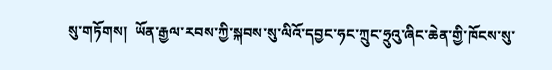སུ་གཏོགས།  ཡོན་རྒྱལ་རབས་ཀྱི་སྐབས་སུ་ལིའོ་དབྱང་ཧང་ཀྲུང་ཧྲུའུ་ཞིང་ཆེན་གྱི་ཁོངས་སུ་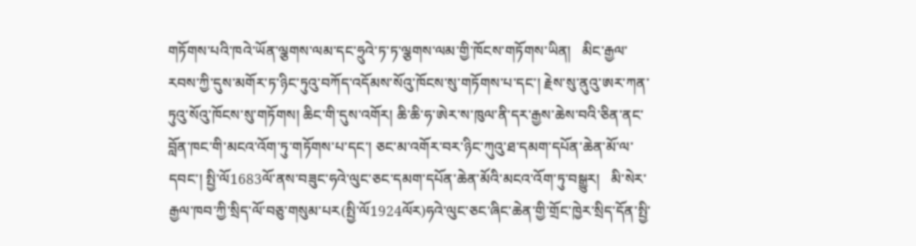གཏོགས་པའི་ཁའེ་ཡོན་ལྕགས་ལམ་དང་ཧྲུའེ་ཏ་ཏ་ལྕགས་ལམ་གྱི་ཁོངས་གཏོགས་ཡིན།   མིང་རྒྱལ་རབས་ཀྱི་དུས་མགོར་ཏ་ཉིང་ཏུའུ་བཀོད་འདོམས་སོའུ་ཁོངས་སུ་གཏོགས་པ་དང་། རྗེས་སུ་ནུའུ་ཨར་ཀན་ཏུའུ་སོའུ་ཁོངས་སུ་གཏོགས། ཆིང་གི་དུས་འགོར། ཆི་ཆི་ཧ་ཨེར་ས་ཁུལ་ནི་དར་རྒྱས་ཆེས་བའི་ཅིན་ནང་བློན་ཁང་གི་མངའ་འོག་ཏུ་གཏོགས་པ་དང་། ཅང་མ་འགོར་བར་ཉིང་ཀུའུ་ཐ་དམག་དཔོན་ཆེན་མོ་ལ་དབང་། སྤྱི་ལོ1683ལོ་ནས་བཟུང་ཧའེ་ལུང་ཅང་དམག་དཔོན་ཆེན་མོའི་མངའ་འོག་ཏུ་བསྒྱུར།   མི་སེར་རྒྱལ་ཁབ་ཀྱི་སྲིད་ལོ་བཅུ་གསུམ་པར(སྤྱི་ལོ1924ལོར)ཧའེ་ལུང་ཅང་ཞིང་ཆེན་གྱི་གྲོང་ཁྱེར་སྲིད་དོན་སྤྱི་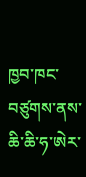ཁྱབ་ཁང་བཙུགས་ནས་ཆི་ཆི་ཧ་ཨེར་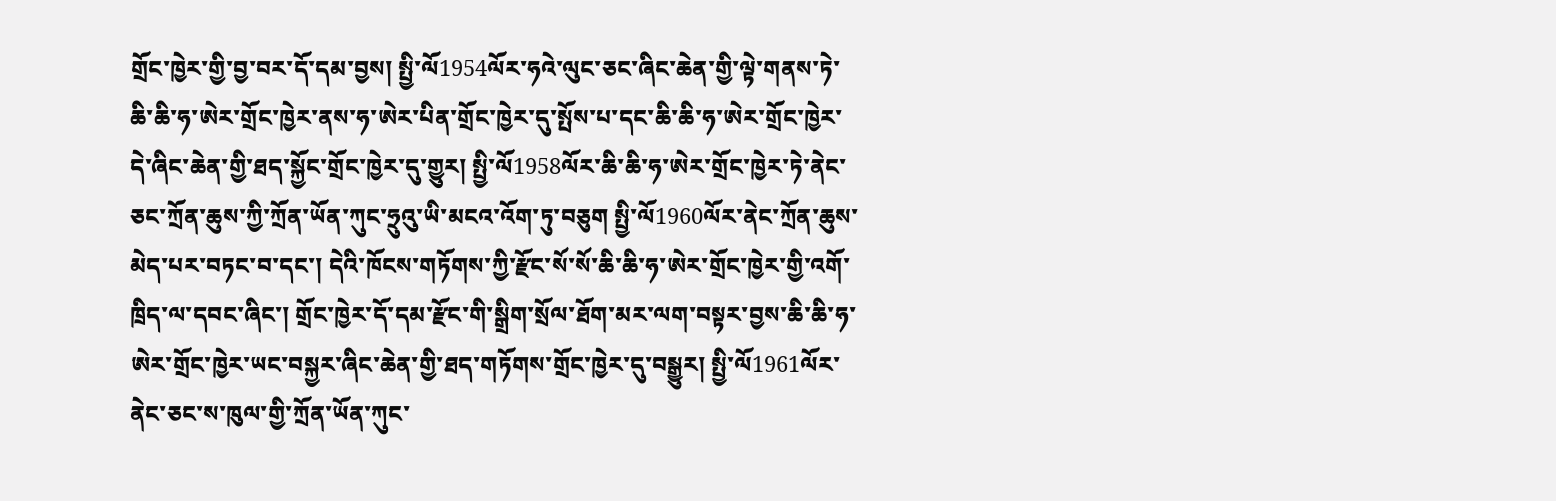གྲོང་ཁྱེར་གྱི་བྱ་བར་དོ་དམ་བྱས། སྤྱི་ལོ1954ལོར་ཧའེ་ལུང་ཅང་ཞིང་ཆེན་གྱི་ལྟེ་གནས་ཏེ་ཆི་ཆི་ཧ་ཨེར་གྲོང་ཁྱེར་ནས་ཧ་ཨེར་པིན་གྲོང་ཁྱེར་དུ་སྤོས་པ་དང་ཆི་ཆི་ཧ་ཨེར་གྲོང་ཁྱེར་དེ་ཞིང་ཆེན་གྱི་ཐད་སྐྱོང་གྲོང་ཁྱེར་དུ་གྱུར། སྤྱི་ལོ1958ལོར་ཆི་ཆི་ཧ་ཨེར་གྲོང་ཁྱེར་ཏེ་ནེང་ཅང་ཀྲོན་ཆུས་ཀྱི་ཀྲོན་ཡོན་ཀུང་ཧྲུའུ་ཡི་མངའ་འོག་ཏུ་བཅུག སྤྱི་ལོ1960ལོར་ནེང་ཀྲོན་ཆུས་མེད་པར་བཏང་བ་དང་། དེའི་ཁོངས་གཏོགས་ཀྱི་རྫོང་སོ་སོ་ཆི་ཆི་ཧ་ཨེར་གྲོང་ཁྱེར་གྱི་འགོ་ཁྲིད་ལ་དབང་ཞིང་། གྲོང་ཁྱེར་དོ་དམ་རྫོང་གི་སྒྲིག་སྲོལ་ཐོག་མར་ལག་བསྟར་བྱས་ཆི་ཆི་ཧ་ཨེར་གྲོང་ཁྱེར་ཡང་བསྐྱར་ཞིང་ཆེན་གྱི་ཐད་གཏོགས་གྲོང་ཁྱེར་དུ་བསྒྱུར། སྤྱི་ལོ1961ལོར་ནེང་ཅང་ས་ཁུལ་གྱི་ཀྲོན་ཡོན་ཀུང་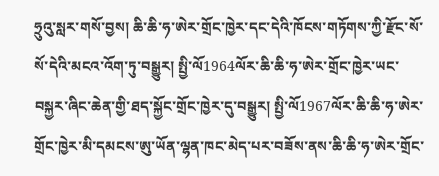ཧྲུའུ་སླར་གསོ་བྱས། ཆི་ཆི་ཧ་ཨེར་གྲོང་ཁྱེར་དང་དེའི་ཁོངས་གཏོགས་ཀྱི་རྫོང་སོ་སོ་དེའི་མངའ་འོག་ཏུ་བསྒྱུར། སྤྱི་ལོ1964ལོར་ཆི་ཆི་ཧ་ཨེར་གྲོང་ཁྱེར་ཡང་བསྐྱར་ཞིང་ཆེན་གྱི་ཐད་སྐྱོང་གྲོང་ཁྱེར་དུ་བསྒྱུར། སྤྱི་ལོ1967ལོར་ཆི་ཆི་ཧ་ཨེར་གྲོང་ཁྱེར་མི་དམངས་ཨུ་ཡོན་ལྷན་ཁང་མེད་པར་བཟོས་ནས་ཆི་ཆི་ཧ་ཨེར་གྲོང་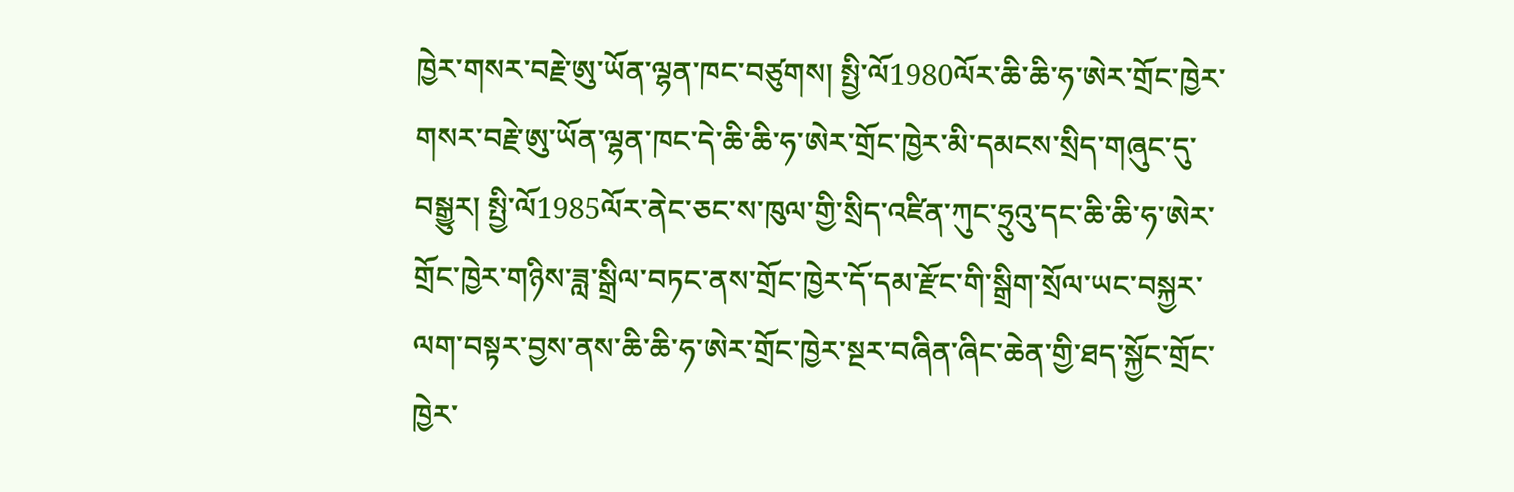ཁྱེར་གསར་བརྗེ་ཨུ་ཡོན་ལྷན་ཁང་བཙུགས། སྤྱི་ལོ1980ལོར་ཆི་ཆི་ཧ་ཨེར་གྲོང་ཁྱེར་གསར་བརྗེ་ཨུ་ཡོན་ལྷན་ཁང་དེ་ཆི་ཆི་ཧ་ཨེར་གྲོང་ཁྱེར་མི་དམངས་སྲིད་གཞུང་དུ་བསྒྱུར། སྤྱི་ལོ1985ལོར་ནེང་ཅང་ས་ཁུལ་གྱི་སྲིད་འཛིན་ཀུང་ཧྲུའུ་དང་ཆི་ཆི་ཧ་ཨེར་གྲོང་ཁྱེར་གཉིས་ཟླ་སྒྲིལ་བཏང་ནས་གྲོང་ཁྱེར་དོ་དམ་རྫོང་གི་སྒྲིག་སྲོལ་ཡང་བསྐྱར་ལག་བསྟར་བྱས་ནས་ཆི་ཆི་ཧ་ཨེར་གྲོང་ཁྱེར་སྔར་བཞིན་ཞིང་ཆེན་གྱི་ཐད་སྐྱོང་གྲོང་ཁྱེར་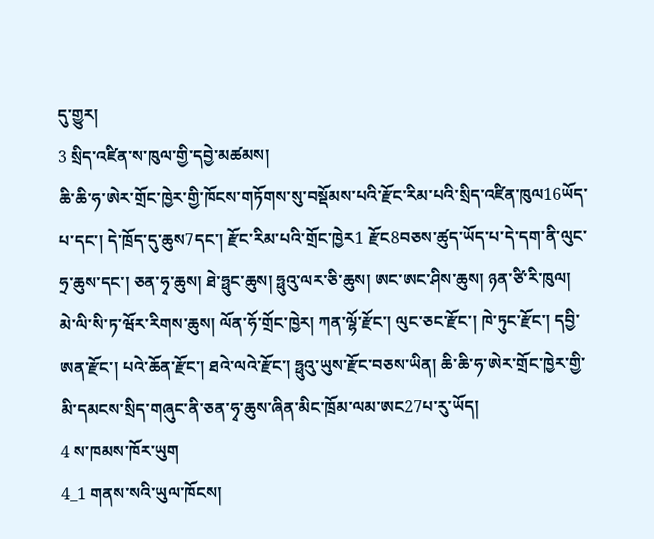དུ་གྱུར།
3 སྲིད་འཛིན་ས་ཁུལ་གྱི་དབྱེ་མཚམས།
ཆི་ཆི་ཧ་ཨེར་གྲོང་ཁྱེར་གྱི་ཁོངས་གཏོགས་སུ་བསྡོམས་པའི་རྫོང་རིམ་པའི་སྲིད་འཛིན་ཁུལ16ཡོད་པ་དང་། དེ་ཁྲོད་དུ་ཆུས7དང་། རྫོང་རིམ་པའི་གྲོང་ཁྱེར1 རྫོང8བཅས་ཚུད་ཡོད་པ་དེ་དག་ནི་ལུང་ཧྲ་ཆུས་དང་། ཅན་ཧྭ་ཆུས། ཐེ་ཧྥུང་ཆུས། ཧྥུའུ་ལར་ཅི་ཆུས། ཨང་ཨང་ཤིས་ཆུས། ཉན་ཙི་རི་ཁུལ། མེ་ལི་སི་ཏ་ཝོར་རིགས་ཆུས། ལོན་ཧོ་གྲོང་ཁྱེར། ཀན་ལྷོ་རྫོང་། ལུང་ཅང་རྫོང་། ཁེ་ཏུང་རྫོང་། དབྱི་ཨན་རྫོང་། པའེ་ཆོན་རྫོང་། ཐའེ་ལའེ་རྫོང་། ཧྥུའུ་ཡུས་རྫོང་བཅས་ཡིན། ཆི་ཆི་ཧ་ཨེར་གྲོང་ཁྱེར་གྱི་མི་དམངས་སྲིད་གཞུང་ནི་ཅན་ཧྭ་ཆུས་ཞིན་མིང་ཁྲོམ་ལམ་ཨང27པ་རུ་ཡོད།
4 ས་ཁམས་ཁོར་ཡུག
4_1 གནས་སའི་ཡུལ་ཁོངས།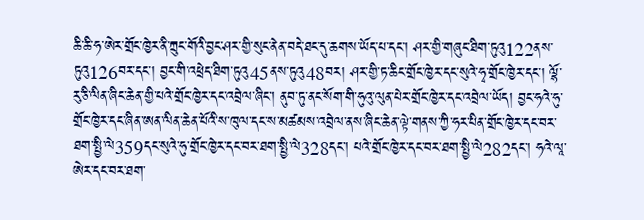ཆི་ཆི་ཧ་ཨེར་གྲོང་ཁྱེར་ནི་ཀྲུང་གོའི་བྱང་ཤར་གྱི་སུང་ནེན་བདེ་ཐང་དུ་ཆགས་ཡོད་པ་དང་། ཤར་གྱི་གཞུང་ཐིག་ཏུའུ122ནས་ཏུའུ126བར་དང་། བྱང་གི་འཕྲེད་ཐིག་ཏུའུ45ནས་ཏུའུ48བར། ཤར་གྱི་ཏ་ཆིང་གྲོང་ཁྱེར་དང་སུའེ་ཧྭ་གྲོང་ཁྱེར་དང་། ལྷོ་རུ་ཅི་ལིན་ཞིང་ཆེན་གྱི་པའེ་གྲོང་ཁྱེར་དང་འབྲེལ་ཞིང་། ནུབ་ཏུ་ནང་སོག་གི་ཧུའུ་ལུན་པེར་གྲོང་ཁྱེར་དང་འབྲེལ་ཡོད། བྱང་ཧའེ་ཧུ་གྲོང་ཁྱེར་དང་ཞིན་ཨན་ལིན་ཆེན་པོའི་ས་ཁུལ་དང་ས་མཚམས་འབྲེལ་ནས་ཞིང་ཆེན་ལྟེ་གནས་ཀྱི་ཧར་པིན་གྲོང་ཁྱེར་དང་བར་ཐག་སྤྱི་ལེ359དང་སུའེ་ཧུ་གྲོང་ཁྱེར་དང་བར་ཐག་སྤྱི་ལེ328དང་། པའེ་གྲོང་ཁྱེར་དང་བར་ཐག་སྤྱི་ལེ282དང་། ཧའེ་ལཱ་ཨེར་དང་བར་ཐག་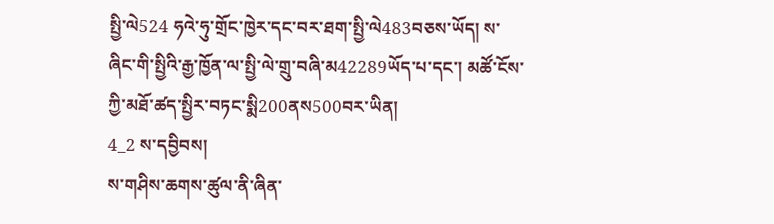སྤྱི་ལེ524 ཧའེ་ཧུ་གྲོང་ཁྱེར་དང་བར་ཐག་སྤྱི་ལེ483བཅས་ཡོད། ས་ཞིང་གི་སྤྱིའི་རྒྱ་ཁྱོན་ལ་སྤྱི་ལེ་གྲུ་བཞི་མ42289ཡོད་པ་དང་། མཚོ་ངོས་ཀྱི་མཐོ་ཚད་སྤྱིར་བཏང་སྨི200ནས500བར་ཡིན།
4_2 ས་དབྱིབས།
ས་གཤིས་ཆགས་ཚུལ་ནི་ཞིན་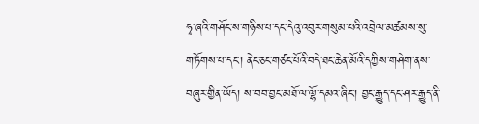ཧྭ་ཞའི་གཤོང་ས་གཉིས་པ་དང་དེའུ་འབུར་གསུམ་པའི་འབྲེལ་མཚམས་སུ་གཏོགས་པ་དང་། ནེང་ཅང་གཙང་པོའི་བདེ་ཐང་ཆེན་མོའི་དཀྱིས་གཤེག་ནས་བཞུར་གྱིན་ཡོད། ས་བབ་བྱང་མཐོ་ལ་ལྷོ་དམའ་ཞིང་། བྱང་རྒྱུད་དང་ཤར་རྒྱུད་ནི་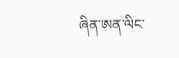ཞིན་ཨན་ལིང་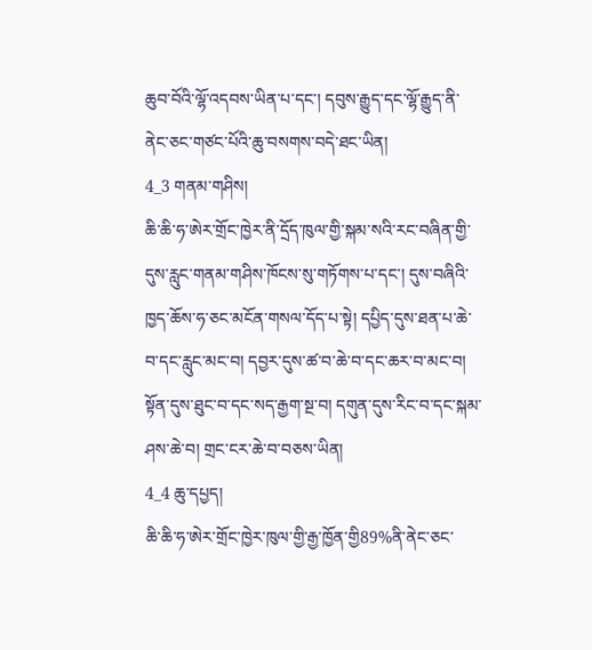ཆུབ་བོའི་ལྷོ་འདབས་ཡིན་པ་དང་། དབུས་རྒྱུད་དང་ལྷོ་རྒྱུད་ནི་ནེང་ཅང་གཙང་པོའི་ཆུ་བསགས་བདེ་ཐང་ཡིན།
4_3 གནམ་གཤིས།
ཆི་ཆི་ཧ་ཨེར་གྲོང་ཁྱེར་ནི་དྲོད་ཁུལ་གྱི་སྐམ་སའི་རང་བཞིན་གྱི་དུས་རླུང་གནམ་གཤིས་ཁོངས་སུ་གཏོགས་པ་དང་། དུས་བཞིའི་ཁྱད་ཆོས་ཧ་ཅང་མངོན་གསལ་དོད་པ་སྟེ། དཔྱིད་དུས་ཐན་པ་ཆེ་བ་དང་རླུང་མང་བ། དབྱར་དུས་ཚ་བ་ཆེ་བ་དང་ཆར་བ་མང་བ། སྟོན་དུས་ཐུང་བ་དང་སད་རྒྱག་སྔ་བ། དགུན་དུས་རིང་བ་དང་སྐམ་ཤས་ཆེ་བ། གྲང་ངར་ཆེ་བ་བཅས་ཡིན།
4_4 ཆུ་དཔྱད།
ཆི་ཆི་ཧ་ཨེར་གྲོང་ཁྱེར་ཁུལ་གྱི་རྒྱ་ཁྱོན་གྱི89%ནི་ནེང་ཅང་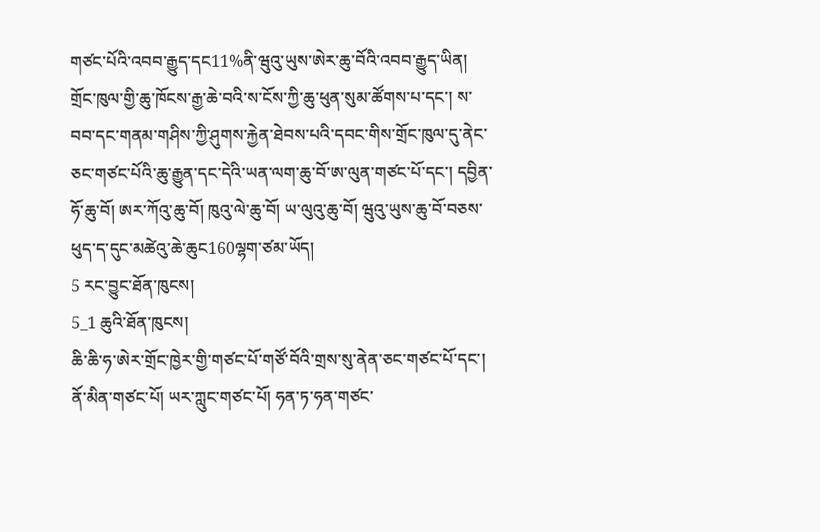གཙང་པོའི་འབབ་རྒྱུད་དང11%ནི་ཝུའུ་ཡུས་ཨེར་ཆུ་བོའི་འབབ་རྒྱུད་ཡིན། གྲོང་ཁུལ་གྱི་ཆུ་ཁོངས་རྒྱ་ཆེ་བའི་ས་ངོས་ཀྱི་ཆུ་ཕུན་སུམ་ཚོགས་པ་དང་། ས་བབ་དང་གནམ་གཤིས་ཀྱི་ཤུགས་རྐྱེན་ཐེབས་པའི་དབང་གིས་གྲོང་ཁུལ་དུ་ནེང་ཅང་གཙང་པོའི་ཆུ་རྒྱུན་དང་དེའི་ཡན་ལག་ཆུ་བོ་ཨ་ལུན་གཙང་པོ་དང་། དབྱིན་ཧོ་ཆུ་བོ། ཨར་ཀོའུ་ཆུ་བོ། ཁུའུ་ལེ་ཆུ་བོ། ཡ་ལུའུ་ཆུ་བོ། ཝུའུ་ཡུས་ཆུ་བོ་བཅས་ཕུད་ད་དུང་མཚེའུ་ཆེ་ཆུང160ལྷག་ཙམ་ཡོད།
5 རང་བྱུང་ཐོན་ཁུངས།
5_1 ཆུའི་ཐོན་ཁུངས།
ཆི་ཆི་ཧ་ཨེར་གྲོང་ཁྱེར་གྱི་གཙང་པོ་གཙོ་བོའི་གྲས་སུ་ནེན་ཅང་གཙང་པོ་དང་། ནོ་མིན་གཙང་པོ། ཡར་ཀླུང་གཙང་པོ། ཧན་ཏ་ཧན་གཙང་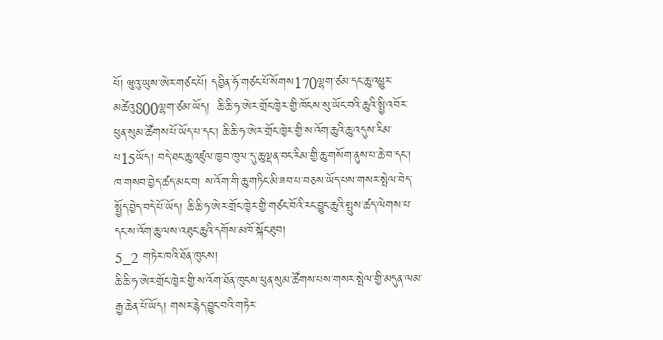པོ། ཝུའུ་ཡུས་ཨེར་གཙང་པོ། དབྱིན་ཧོ་གཙང་པོ་སོགས170ལྷག་ཙམ་དང་ཆུ་འཕྱུར་མཚེའུ800ལྷག་ཙམ་ཡོད།  ཆི་ཆི་ཧ་ཨེར་གྲོང་ཁྱེར་གྱི་ཁོངས་སུ་ཡོང་བའི་ཆུའི་སྤྱི་འབོར་ཕུན་སུམ་ཚོགས་པོ་ཡོད་པ་དང་། ཆི་ཆི་ཧ་ཨེར་གྲོང་ཁྱེར་གྱི་ས་འོག་ཆུའི་ཆུ་འདུས་རིམ་པ15ཡོད། བདེ་ཐང་ཆུ་འཛུལ་ཁྱབ་ཁུལ་དུ་ཆུ་ལྡན་བང་རིམ་གྱི་ཆུ་གསོག་ནུས་པ་ཆེ་བ་དང་། ཁ་གསབ་བྱེད་ཚད་མང་བ། ས་འོག་གི་ཆུ་གཏིང་མི་ཟབ་པ་བཅས་ཡོད་པས་གསར་སྤེལ་བེད་སྤྱོད་བྱེད་བདེ་པོ་ཡོད། ཆི་ཆི་ཧ་ཨེར་གྲོང་ཁྱེར་གྱི་གཙང་བོའི་རང་བྱུང་ཆུའི་སྤུས་ཚད་ལེགས་པ་དང་ས་འོག་ཆུ་ལས་འཐུང་ཆུའི་དགོས་མཁོ་སྐོང་ཐུབ།
5_2 གཏེར་ཁའི་ཐོན་ཁུངས།
ཆི་ཆི་ཧ་ཨེར་གྲོང་ཁྱེར་གྱི་ས་འོག་ཐོན་ཁུངས་ཕུན་སུམ་ཚོགས་པས་གསར་སྤེལ་གྱི་མདུན་ལམ་རྒྱ་ཆེན་པོ་ཡོད། གསར་རྙེད་བྱུང་བའི་གཏེར་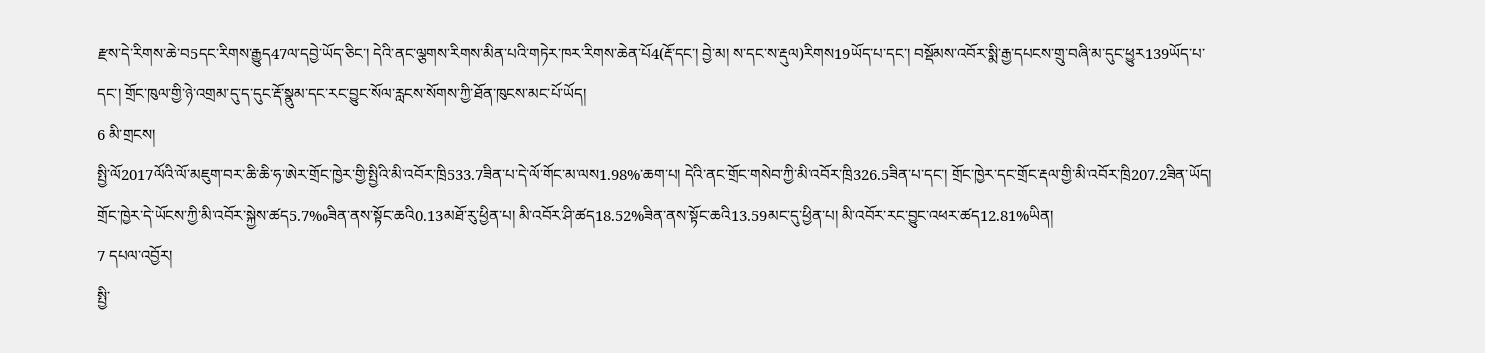རྫས་དེ་རིགས་ཆེ་བ5དང་རིགས་རྒྱུད47ལ་དབྱེ་ཡོད་ཅིང་། དེའི་ནང་ལྕགས་རིགས་མིན་པའི་གཏེར་ཁར་རིགས་ཆེན་པོ4(རྡོ་དང་། བྱེ་མ། ས་དང་ས་རྡུལ)རིགས19ཡོད་པ་དང་། བསྡོམས་འབོར་སྨི་རྒྱ་དཔངས་གྲུ་བཞི་མ་དུང་ཕྱུར139ཡོད་པ་དང་། གྲོང་ཁུལ་གྱི་ཉེ་འགྲམ་དུ་ད་དུང་རྡོ་སྣུམ་དང་རང་བྱུང་སོལ་རླངས་སོགས་ཀྱི་ཐོན་ཁུངས་མང་པོ་ཡོད།
6 མི་གྲངས།
སྤྱི་ལོ2017ལོའི་ལོ་མཇུག་བར་ཆི་ཆི་ཧ་ཨེར་གྲོང་ཁྱེར་གྱི་སྤྱིའི་མི་འབོར་ཁྲི533.7ཟིན་པ་དེ་ལོ་གོང་མ་ལས1.98%་ཆག་པ། དེའི་ནང་གྲོང་གསེབ་ཀྱི་མི་འབོར་ཁྲི326.5ཟིན་པ་དང་། གྲོང་ཁྱེར་དང་གྲོང་རྡལ་གྱི་མི་འབོར་ཁྲི207.2ཟིན་ཡོད། གྲོང་ཁྱེར་དེ་ཡོངས་ཀྱི་མི་འབོར་སྐྱེས་ཚད5.7‰ཟིན་ནས་སྟོང་ཆའི0.13མཐོ་རུ་ཕྱིན་པ། མི་འབོར་ཤི་ཚད18.52%ཟིན་ནས་སྟོང་ཆའི13.59མང་དུ་ཕྱིན་པ། མི་འབོར་རང་བྱུང་འཕར་ཚད12.81%ཡིན།
7 དཔལ་འབྱོར།
སྤྱི་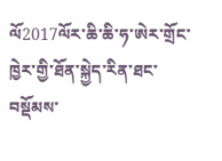ལོ2017ལོར་ཆི་ཆི་ཧ་ཨེར་གྲོང་ཁྱེར་གྱི་ཐོན་སྐྱེད་རིན་ཐང་བསྡོམས་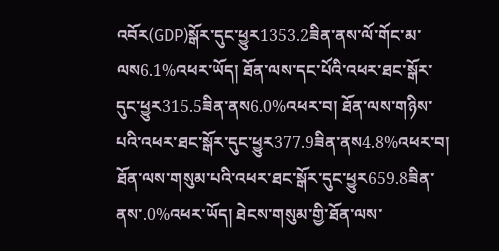འབོར(GDP)སྒོར་དུང་ཕྱུར1353.2ཟིན་ནས་ལོ་གོང་མ་ལས6.1%འཕར་ཡོད། ཐོན་ལས་དང་པོའི་འཕར་ཐང་སྒོར་དུང་ཕྱུར315.5ཟིན་ནས6.0%འཕར་བ། ཐོན་ལས་གཉིས་པའི་འཕར་ཐང་སྒོར་དུང་ཕྱུར377.9ཟིན་ནས4.8%འཕར་བ། ཐོན་ལས་གསུམ་པའི་འཕར་ཐང་སྒོར་དུང་ཕྱུར659.8ཟིན་ནས་.0%འཕར་ཡོད། ཐེངས་གསུམ་གྱི་ཐོན་ལས་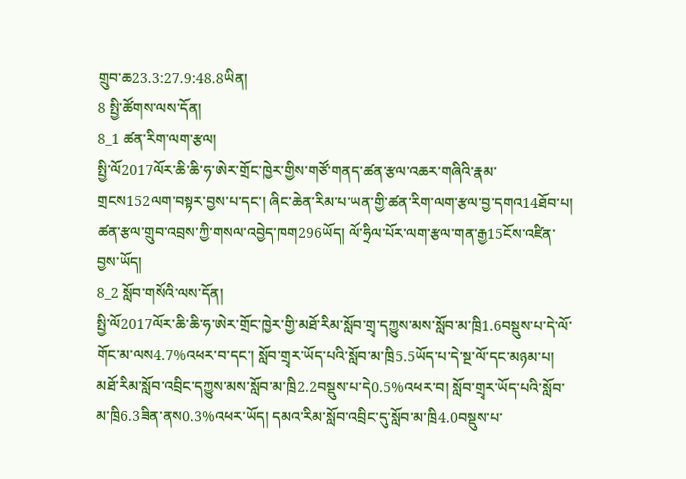གྲུབ་ཆ23.3:27.9:48.8ཡིན།
8 སྤྱི་ཚོགས་ལས་དོན།
8_1 ཚན་རིག་ལག་རྩལ།
སྤྱི་ལོ2017ལོར་ཆི་ཆི་ཧ་ཨེར་གྲོང་ཁྱེར་གྱིས་གཙོ་གནད་ཚན་རྩལ་འཆར་གཞིའི་རྣམ་གྲངས152ལག་བསྟར་བྱས་པ་དང་། ཞིང་ཆེན་རིམ་པ་ཡན་གྱི་ཚན་རིག་ལག་རྩལ་བྱ་དགའ14ཐོབ་པ། ཚན་རྩལ་གྲུབ་འབྲས་ཀྱི་གསལ་འབྱེད་ཁག296ཡོད། ལོ་ཧྲིལ་པོར་ལག་རྩལ་གན་རྒྱ15ངོས་འཛིན་བྱས་ཡོད།
8_2 སློབ་གསོའི་ལས་དོན།
སྤྱི་ལོ2017ལོར་ཆི་ཆི་ཧ་ཨེར་གྲོང་ཁྱེར་གྱི་མཐོ་རིམ་སློབ་གྲྭ་དཀྱུས་མས་སློབ་མ་ཁྲི1.6བསྡུས་པ་དེ་ལོ་གོང་མ་ལས4.7%འཕར་བ་དང་། སློབ་གྲྭར་ཡོད་པའི་སློབ་མ་ཁྲི5.5ཡོད་པ་དེ་སྔ་ལོ་དང་མཉམ་པ། མཐོ་རིམ་སློབ་འབྲིང་དཀྱུས་མས་སློབ་མ་ཁྲི2.2བསྡུས་པ་དེ0.5%འཕར་བ། སློབ་གྲྭར་ཡོད་པའི་སློབ་མ་ཁྲི6.3ཟིན་ནས0.3%འཕར་ཡོད། དམའ་རིམ་སློབ་འབྲིང་དུ་སློབ་མ་ཁྲི4.0བསྡུས་པ་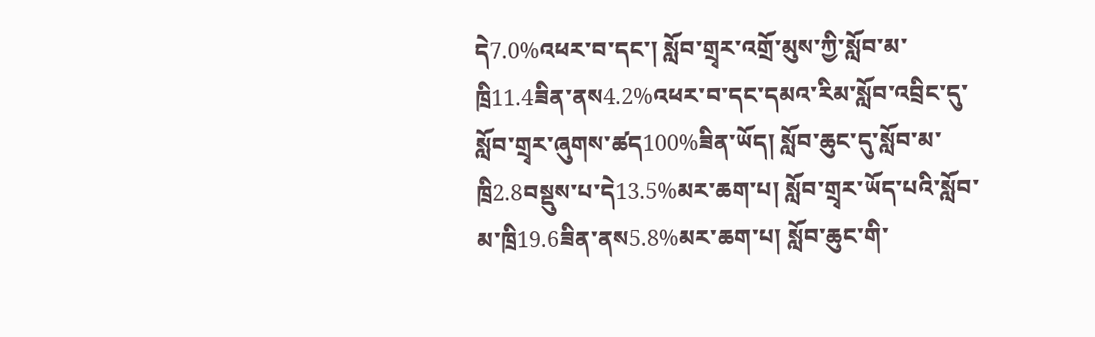དེ7.0%འཕར་བ་དང་། སློབ་གྲྭར་འགྲོ་མུས་ཀྱི་སློབ་མ་ཁྲི11.4ཟིན་ནས4.2%འཕར་བ་དང་དམའ་རིམ་སློབ་འབྲིང་དུ་སློབ་གྲྭར་ཞུགས་ཚད100%ཟིན་ཡོད། སློབ་ཆུང་དུ་སློབ་མ་ཁྲི2.8བསྡུས་པ་དེ13.5%མར་ཆག་པ། སློབ་གྲྭར་ཡོད་པའི་སློབ་མ་ཁྲི19.6ཟིན་ནས5.8%མར་ཆག་པ། སློབ་ཆུང་གི་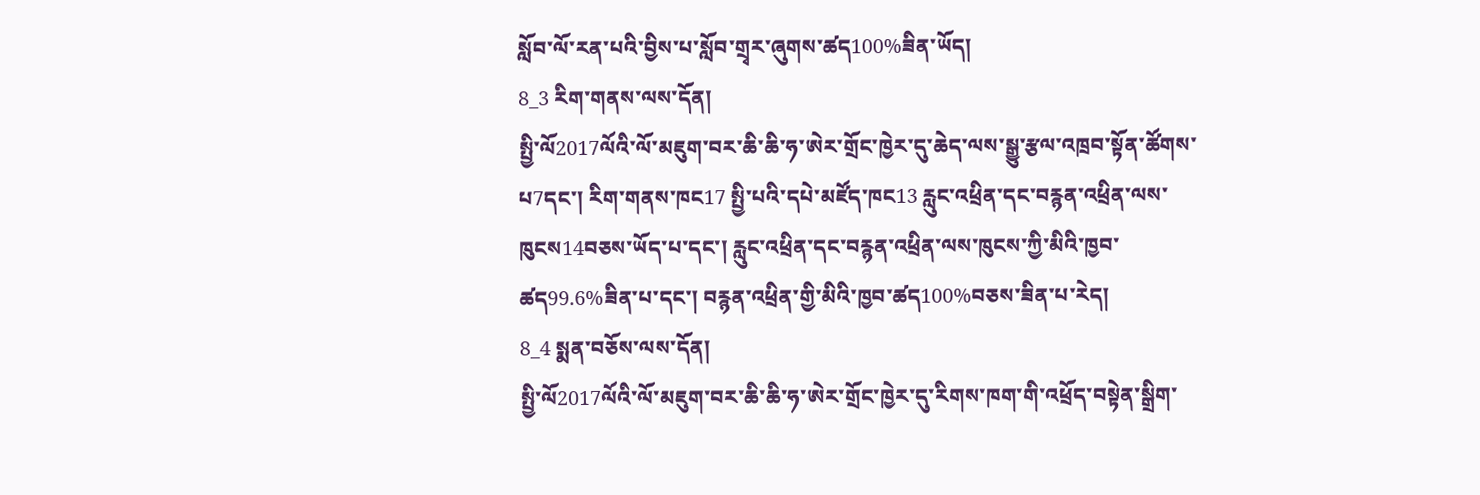སློབ་ལོ་རན་པའི་བྱིས་པ་སློབ་གྲྭར་ཞུགས་ཚད100%ཟིན་ཡོད།
8_3 རིག་གནས་ལས་དོན།
སྤྱི་ལོ2017ལོའི་ལོ་མཇུག་བར་ཆི་ཆི་ཧ་ཨེར་གྲོང་ཁྱེར་དུ་ཆེད་ལས་སྒྱུ་རྩལ་འཁྲབ་སྟོན་ཚོགས་པ7དང་། རིག་གནས་ཁང17 སྤྱི་པའི་དཔེ་མཛོད་ཁང13 རླུང་འཕྲིན་དང་བརྙན་འཕྲིན་ལས་ཁུངས14བཅས་ཡོད་པ་དང་། རླུང་འཕྲིན་དང་བརྙན་འཕྲིན་ལས་ཁུངས་ཀྱི་མིའི་ཁྱབ་ཚད99.6%ཟིན་པ་དང་། བརྙན་འཕྲིན་གྱི་མིའི་ཁྱབ་ཚད100%བཅས་ཟིན་པ་རེད།
8_4 སྨན་བཅོས་ལས་དོན།
སྤྱི་ལོ2017ལོའི་ལོ་མཇུག་བར་ཆི་ཆི་ཧ་ཨེར་གྲོང་ཁྱེར་དུ་རིགས་ཁག་གི་འཕྲོད་བསྟེན་སྒྲིག་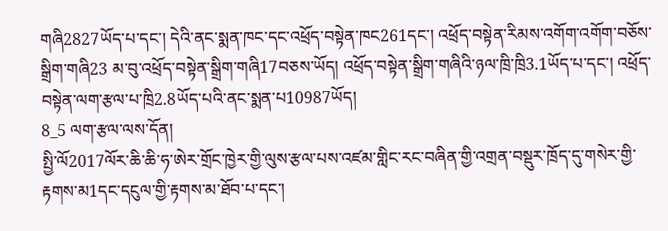གཞི2827ཡོད་པ་དང་། དེའི་ནང་སྨན་ཁང་དང་འཕྲོད་བསྟེན་ཁང261དང་། འཕྲོད་བསྟེན་རིམས་འགོག་འགོག་བཅོས་སྒྲིག་གཞི23 མ་བུ་འཕྲོད་བསྟེན་སྒྲིག་གཞི17བཅས་ཡོད། འཕྲོད་བསྟེན་སྒྲིག་གཞིའི་ཉལ་ཁྲི་ཁྲི3.1ཡོད་པ་དང་། འཕྲོད་བསྟེན་ལག་རྩལ་པ་ཁྲི2.8ཡོད་པའི་ནང་སྨན་པ10987ཡོད།
8_5 ལག་རྩལ་ལས་དོན།
སྤྱི་ལོ2017ལོར་ཆི་ཆི་ཧ་ཨེར་གྲོང་ཁྱེར་གྱི་ལུས་རྩལ་པས་འཛམ་གླིང་རང་བཞིན་གྱི་འགྲན་བསྡུར་ཁྲོད་དུ་གསེར་གྱི་རྟགས་མ1དང་དངུལ་གྱི་རྟགས་མ་ཐོབ་པ་དང་།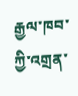རྒྱལ་ཁབ་ཀྱི་འགྲན་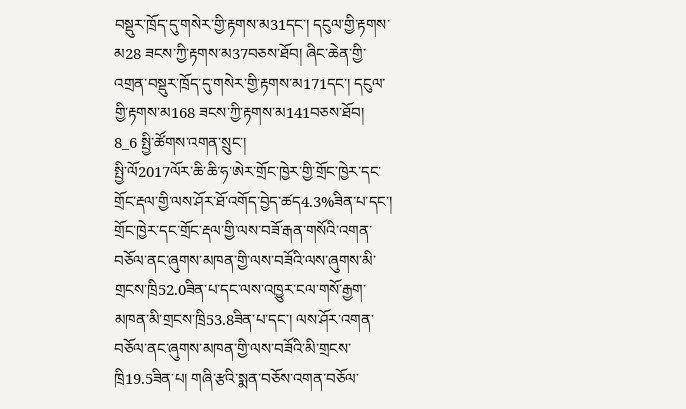བསྡུར་ཁྲོད་དུ་གསེར་གྱི་རྟགས་མ31དང་། དངུལ་གྱི་རྟགས་མ28 ཟངས་ཀྱི་རྟགས་མ37བཅས་ཐོབ། ཞིང་ཆེན་གྱི་འགྲན་བསྡུར་ཁྲོད་དུ་གསེར་གྱི་རྟགས་མ171དང་། དངུལ་གྱི་རྟགས་མ168 ཟངས་ཀྱི་རྟགས་མ141བཅས་ཐོབ།
8_6 སྤྱི་ཚོགས་འགན་སྲུང་།
སྤྱི་ལོ2017ལོར་ཆི་ཆི་ཧ་ཨེར་གྲོང་ཁྱེར་གྱི་གྲོང་ཁྱེར་དང་གྲོང་རྡལ་གྱི་ལས་ཤོར་ཐོ་འགོད་བྱེད་ཚད4.3%ཟིན་པ་དང་། གྲོང་ཁྱེར་དང་གྲོང་རྡལ་གྱི་ལས་བཟོ་རྒན་གསོའི་འགན་བཅོལ་ནང་ཞུགས་མཁན་གྱི་ལས་བཟོའི་ལས་ཞུགས་མི་གྲངས་ཁྲི52.0ཟིན་པ་དང་ལས་འཁྱུར་ངལ་གསོ་རྒྱག་མཁན་མི་གྲངས་ཁྲི53.8ཟིན་པ་དང་། ལས་ཤོར་འགན་བཅོལ་ནང་ཞུགས་མཁན་གྱི་ལས་བཟོའི་མི་གྲངས་ཁྲི19.5ཟིན་པ། གཞི་རྩའི་སྨན་བཅོས་འགན་བཅོལ་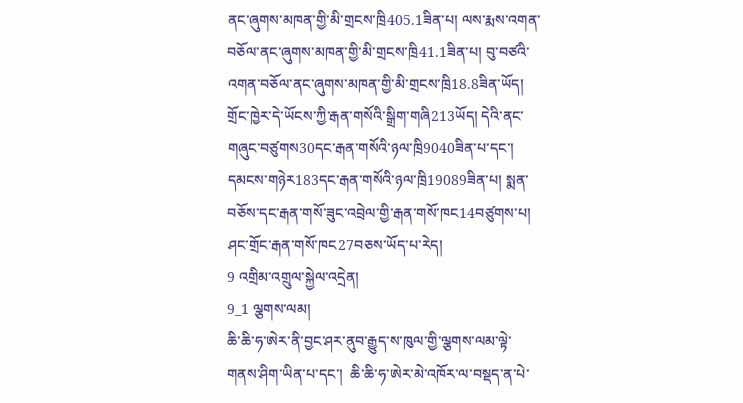ནང་ཞུགས་མཁན་གྱི་མི་གྲངས་ཁྲི405.1ཟིན་པ། ལས་རྨས་འགན་བཅོལ་ནང་ཞུགས་མཁན་གྱི་མི་གྲངས་ཁྲི41.1ཟིན་པ། བུ་བཙའི་འགན་བཅོལ་ནང་ཞུགས་མཁན་གྱི་མི་གྲངས་ཁྲི18.8ཟིན་ཡོད། གྲོང་ཁྱེར་དེ་ཡོངས་ཀྱི་རྒན་གསོའི་སྒྲིག་གཞི213ཡོད། དེའི་ནང་གཞུང་བཙུགས30དང་རྒན་གསོའི་ཉལ་ཁྲི9040ཟིན་པ་དང་། དམངས་གཉེར183དང་རྒན་གསོའི་ཉལ་ཁྲི19089ཟིན་པ། སྨན་བཅོས་དང་རྒན་གསོ་ཟུང་འབྲེལ་གྱི་རྒན་གསོ་ཁང14བཙུགས་པ། ཤང་གྲོང་རྒན་གསོ་ཁང27བཅས་ཡོད་པ་རེད།
9 འགྲིམ་འགྲུལ་སྐྱེལ་འདྲེན།
9_1 ལྕགས་ལམ།
ཆི་ཆི་ཧ་ཨེར་ནི་བྱང་ཤར་ནུབ་རྒྱུད་ས་ཁུལ་གྱི་ལྕགས་ལམ་ལྟེ་གནས་ཤིག་ཡིན་པ་དང་།  ཆི་ཆི་ཧ་ཨེར་མེ་འཁོར་ལ་བསྡད་ན་པེ་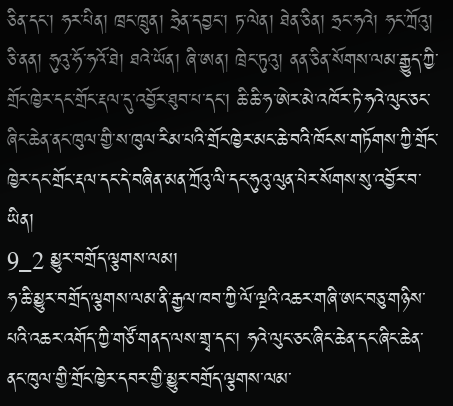ཅིན་དང་། ཧར་པིན། ཁྲང་ཁྲུན། ཧྲེན་དབྱང་། ཏ་ལེན། ཐེན་ཅིན། ཧྲང་ཧའེ། ཧང་ཀྲོའུ། ཅི་ནན། ཧུའུ་ཧོ་ཧའོ་ཐེ། ཐའེ་ཡོན། ཞི་ཨན། ཁྲེང་ཏུའུ། ནན་ཅིན་སོགས་ལམ་རྒྱུད་ཀྱི་གྲོང་ཁྱེར་དང་གྲོང་རྡལ་དུ་འབྱོར་ཐུབ་པ་དང་། ཆི་ཆི་ཧ་ཨེར་མེ་འཁོར་ཏེ་ཧའེ་ལུང་ཅང་ཞིང་ཆེན་ནང་ཁུལ་གྱི་ས་ཁུལ་རིམ་པའི་གྲོང་ཁྱེར་མང་ཆེ་བའི་ཁོངས་གཏོགས་ཀྱི་གྲོང་ཁྱེར་དང་གྲོང་རྡལ་དང་དེ་བཞིན་མན་ཀྲོའུ་ལི་དང་ཧུའུ་ལུན་པེར་སོགས་སུ་འབྱོར་བ་ཡིན།
9_2 མྱུར་བགྲོད་ལྕགས་ལམ།
ཧ་ཆི་མྱུར་བགྲོད་ལྕགས་ལམ་ནི་རྒྱལ་ཁབ་ཀྱི་ལོ་ལྔའི་འཆར་གཞི་ཨང་བཅུ་གཉིས་པའི་འཆར་འགོད་ཀྱི་གཙོ་གནད་ལས་གྲྭ་དང་། ཧའེ་ལུང་ཅང་ཞིང་ཆེན་དང་ཞིང་ཆེན་ནང་ཁུལ་གྱི་གྲོང་ཁྱེར་དབར་གྱི་མྱུར་བགྲོད་ལྕགས་ལམ་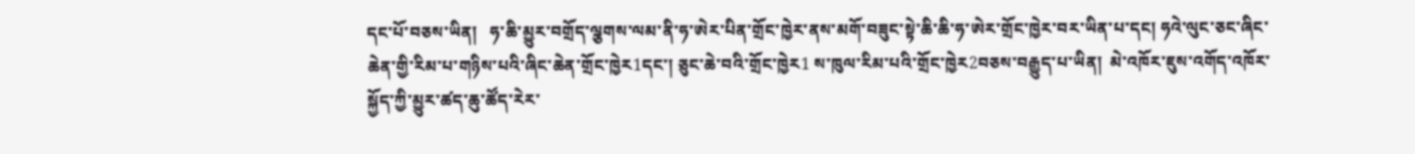དང་པོ་བཅས་ཡིན།   ཧ་ཆི་མྱུར་བགྲོད་ལྕགས་ལམ་ནི་ཧ་ཨེར་པིན་གྲོང་ཁྱེར་ནས་མགོ་བཟུང་སྟེ་ཆི་ཆི་ཧ་ཨེར་གྲོང་ཁྱེར་བར་ཡིན་པ་དང། ཧའེ་ལུང་ཅང་ཞིང་ཆེན་གྱི་རིམ་པ་གཉིས་པའི་ཞིང་ཆེན་གྲོང་ཁྱེར1དང་། ཅུང་ཆེ་བའི་གྲོང་ཁྱེར1 ས་ཁུལ་རིམ་པའི་གྲོང་ཁྱེར2བཅས་བརྒྱུད་པ་ཡིན།  མེ་འཁོར་ཇུས་འགོད་འཁོར་སྐྱོད་ཀྱི་མྱུར་ཚད་ཆུ་ཚོད་རེར་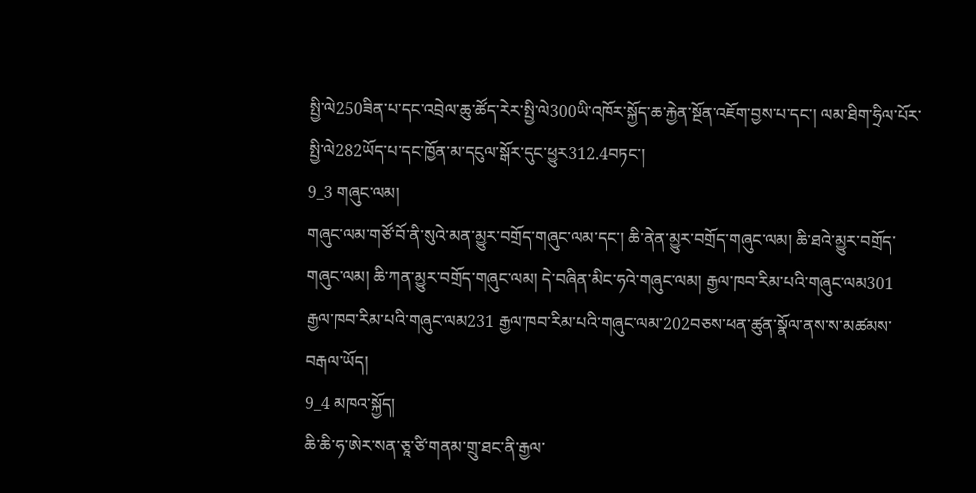སྤྱི་ལེ250ཟིན་པ་དང་འབྲེལ་ཆུ་ཚོད་རེར་སྤྱི་ལེ300ཡི་འཁོར་སྐྱོད་ཆ་རྐྱེན་སྔོན་འཇོག་བྱས་པ་དང་། ལམ་ཐིག་ཧྲིལ་པོར་སྤྱི་ལེ282ཡོད་པ་དང་ཁྱོན་མ་དངུལ་སྒོར་དུང་ཕྱུར312.4བཏང་།
9_3 གཞུང་ལམ།
གཞུང་ལམ་གཙོ་བོ་ནི་སུའེ་མན་མྱུར་བགྲོད་གཞུང་ལམ་དང་། ཆི་ནེན་མྱུར་བགྲོད་གཞུང་ལམ། ཆི་ཐའེ་མྱུར་བགྲོད་གཞུང་ལམ། ཆི་ཀན་མྱུར་བགྲོད་གཞུང་ལམ། དེ་བཞིན་མིང་ཧའེ་གཞུང་ལམ། རྒྱལ་ཁབ་རིམ་པའི་གཞུང་ལམ301 རྒྱལ་ཁབ་རིམ་པའི་གཞུང་ལམ231 རྒྱལ་ཁབ་རིམ་པའི་གཞུང་ལམ་202བཅས་ཕན་ཚུན་སྣོལ་ནས་ས་མཚམས་བརྒལ་ཡོད།
9_4 མཁའ་སྐྱོད།
ཆི་ཆི་ཧ་ཨེར་སན་ཅཱ་ཙི་གནམ་གྲུ་ཐང་ནི་རྒྱལ་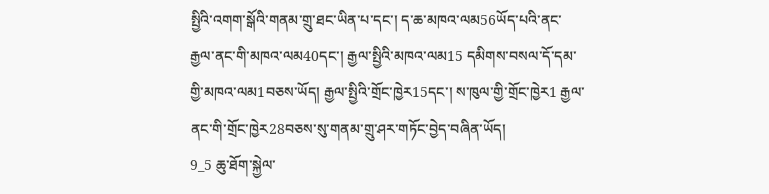སྤྱིའི་འགག་སྒོའི་གནམ་གྲུ་ཐང་ཡིན་པ་དང་། ད་ཆ་མཁའ་ལམ56ཡོད་པའི་ནང་རྒྱལ་ནང་གི་མཁའ་ལམ40དང་། རྒྱལ་སྤྱིའི་མཁའ་ལམ15 དམིགས་བསལ་དོ་དམ་གྱི་མཁའ་ལམ1བཅས་ཡོད། རྒྱལ་སྤྱིའི་གྲོང་ཁྱེར15དང་། ས་ཁུལ་གྱི་གྲོང་ཁྱེར1 རྒྱལ་ནང་གི་གྲོང་ཁྱེར28བཅས་སུ་གནམ་གྲུ་ཤར་གཏོང་བྱེད་བཞིན་ཡོད།
9_5 ཆུ་ཐོག་སྐྱེལ་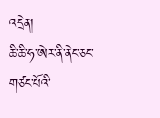འདྲེན།
ཆི་ཆི་ཧ་ཨེར་ནི་ནེང་ཅང་གཙང་པོའི་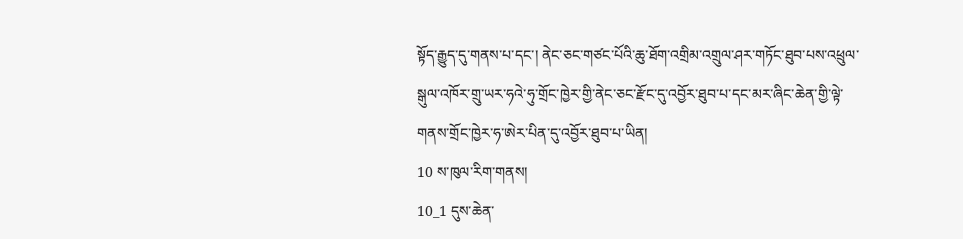སྟོད་རྒྱུད་དུ་གནས་པ་དང་། ནེང་ཅང་གཙང་པོའི་ཆུ་ཐོག་འགྲིམ་འགྲུལ་ཤར་གཏོང་ཐུབ་པས་འཕྲུལ་སྒུལ་འཁོར་གྲུ་ཡར་ཧའེ་ཧུ་གྲོང་ཁྱེར་གྱི་ནེང་ཅང་རྫོང་དུ་འབྱོར་ཐུབ་པ་དང་མར་ཞིང་ཆེན་གྱི་ལྟེ་གནས་གྲོང་ཁྱེར་ཧ་ཨེར་པིན་དུ་འབྱོར་ཐུབ་པ་ཡིན།
10 ས་ཁུལ་རིག་གནས།
10_1 དུས་ཆེན་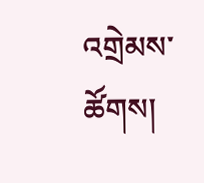འགྲེམས་ཚོགས།